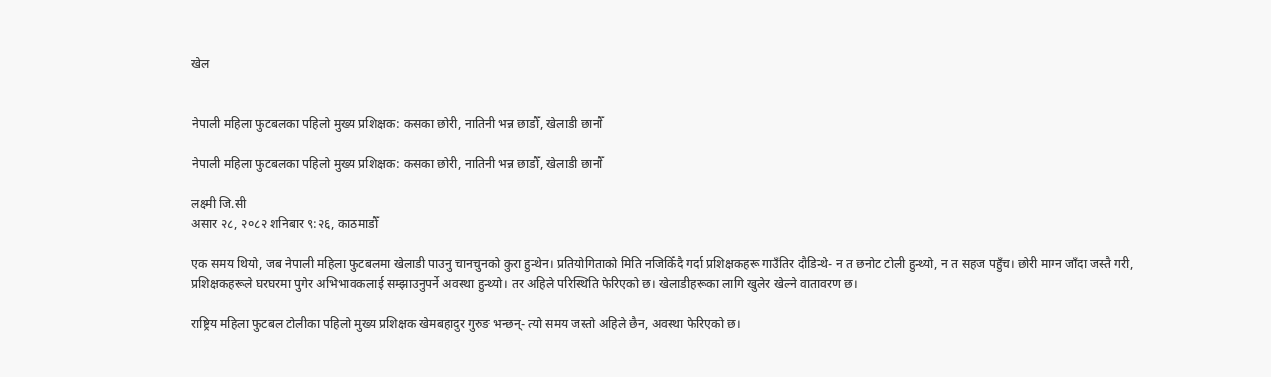खेल


नेपाली महिला फुटबलका पहिलो मुख्य प्रशिक्षक: कसका छोरी, नातिनी भन्न छाडौँ, खेलाडी छानौँ

नेपाली महिला फुटबलका पहिलो मुख्य प्रशिक्षक: कसका छोरी, नातिनी भन्न छाडौँ, खेलाडी छानौँ

लक्ष्मी जि.सी
असार २८, २०८२ शनिबार ९:२६, काठमाडौँ

एक समय थियो, जब नेपाली महिला फुटबलमा खेलाडी पाउनु चानचुनको कुरा हुन्थेन। प्रतियोगिताको मिति नजिकिँदै गर्दा प्रशिक्षकहरू गाउँतिर दौडिन्थे- न त छनोट टोली हुन्थ्यो, न त सहज पहुँच। छोरी माग्न जाँदा जस्तै गरी, प्रशिक्षकहरूले घरघरमा पुगेर अभिभावकलाई सम्झाउनुपर्ने अवस्था हुन्थ्यो। तर अहिले परिस्थिति फेरिएको छ। खेलाडीहरूका लागि खुलेर खेल्ने वातावरण छ।

राष्ट्रिय महिला फुटबल टोलीका पहिलो मुख्य प्रशिक्षक खेमबहादुर गुरुङ भन्छन्- त्यो समय जस्तो अहिले छैन, अवस्था फेरिएको छ।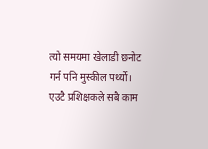त्यो समयमा खेलाडी छनोट गर्न पनि मुस्कील पर्थ्यो। एउटै प्रशिक्षकले सबै काम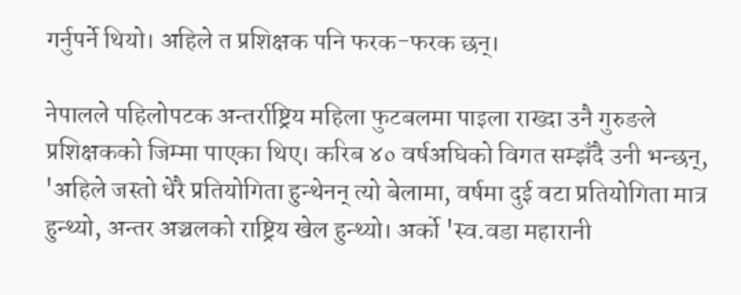गर्नुपर्ने थियो। अहिले त प्रशिक्षक पनि फरक-फरक छन्।

नेपालले पहिलोपटक अन्तर्राष्ट्रिय महिला फुटबलमा पाइला राख्दा उनै गुरुङले प्रशिक्षकको जिम्मा पाएका थिए। करिब ४० वर्षअघिको विगत सम्झँदै उनी भन्छन्, 'अहिले जस्तो धेरै प्रतियोगिता हुन्थेनन् त्यो बेलामा, वर्षमा दुई वटा प्रतियोगिता मात्र हुन्थ्यो, अन्तर अञ्चलको राष्ट्रिय खेल हुन्थ्यो। अर्को 'स्व.वडा महारानी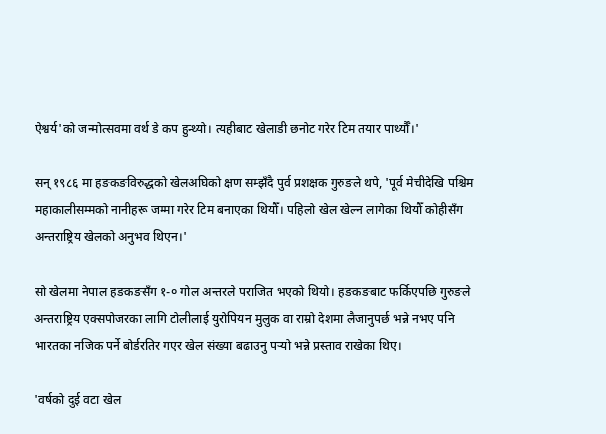ऐश्वर्य'को जन्मोत्सवमा वर्थ डे कप हुन्थ्यो। त्यहीबाट खेलाडी छनोट गरेर टिम तयार पार्थ्यौँ।'

सन् १९८६ मा हङकङविरुद्धको खेलअघिको क्षण सम्झँदै पुर्व प्रशक्षक गुरुङले थपे, 'पूर्व मेचीदेखि पश्चिम महाकालीसम्मको नानीहरू जम्मा गरेर टिम बनाएका थियौँ। पहिलो खेल खेल्न लागेका थियौँ कोहीसँग अन्तराष्ट्रिय खेलको अनुभव थिएन।'

सो खेलमा नेपाल हङकङसँग १-० गोल अन्तरले पराजित भएको थियो। हङकङबाट फर्किएपछि गुरुङले अन्तराष्ट्रिय एक्सपोजरका लागि टोलीलाई युरोपियन मुलुक वा राम्रो देशमा लैजानुपर्छ भन्ने नभए पनि भारतका नजिक पर्ने बोर्डरतिर गएर खेल संख्या बढाउनु पर्‍यो भन्ने प्रस्ताव राखेका थिए।

'वर्षको दुई वटा खेल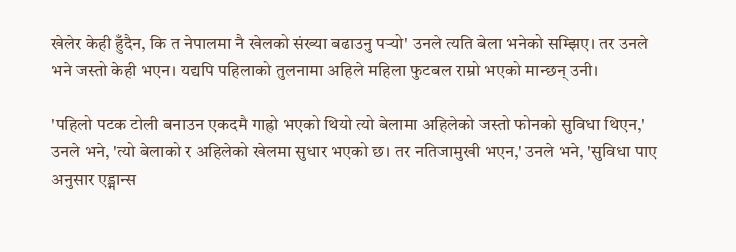खेलेर केही हुँदैन, कि त नेपालमा नै खेलको संख्या बढाउनु पर्‍यो' उनले त्यति बेला भनेको सम्झिए। तर उनले भने जस्तो केही भएन। यद्यपि पहिलाको तुलनामा अहिले महिला फुटबल राम्रो भएको मान्छन् उनी।

'पहिलो पटक टोली बनाउन एकदमै गाह्रो भएको थियो त्यो बेलामा अहिलेको जस्तो फोनको सुविधा थिएन,' उनले भने, 'त्यो बेलाको र अहिलेको खेलमा सुधार भएको छ। तर नतिजामुखी भएन,' उनले भने, 'सुविधा पाए अनुसार एड्भान्स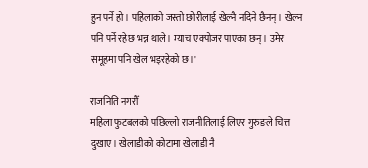हुन पर्ने हो। पहिलाको जस्तो छोरीलाई खेल्नै नदिने छैनन्। खेल्न पनि पर्ने रहेछ भन्न थाले। म्याच एक्पोजर पाएका छन्। उमेर समूहमा पनि खेल भइरहेको छ।'

राजनिति नगरौँ
महिला फुटबलको पछिल्लो राजनीतिलाई लिएर गुरुङले चित्त दुखाए। खेलाडीको कोटामा खेलाडी नै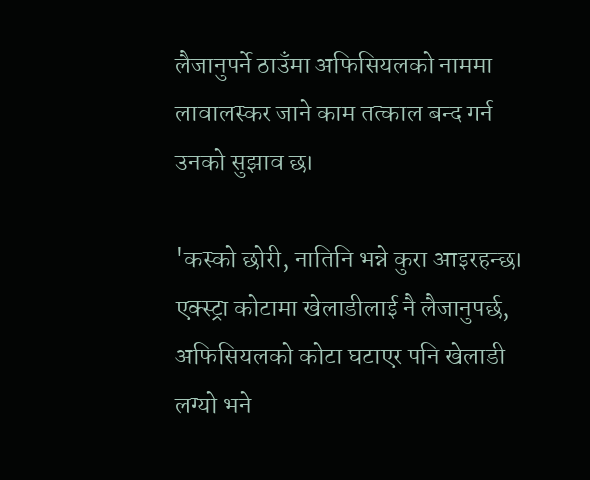लैजानुपर्ने ठाउँमा अफिसियलको नाममा लावालस्कर जाने काम तत्काल बन्द गर्न उनको सुझाव छ।

'कस्को छोरी, नातिनि भन्ने कुरा आइरहन्छ। एक्स्ट्रा कोटामा खेलाडीलाई नै लैजानुपर्छ, अफिसियलको कोटा घटाएर पनि खेलाडी लग्यो भने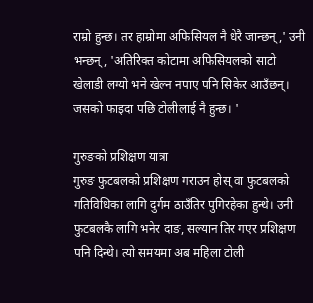राम्रो हुन्छ। तर हाम्रोमा अफिसियल नै धेरै जान्छन्,' उनी भन्छन्, 'अतिरिक्त कोटामा अफिसियलको साटो खेलाडी लग्यो भने खेल्न नपाए पनि सिकेर आउँछन्। जसको फाइदा पछि टोलीलाई नै हुन्छ। '

गुरुङको प्रशिक्षण यात्रा
गुरुङ फुटबलको प्रशिक्षण गराउन होस् वा फुटबलको गतिविधिका लागि दुर्गम ठाउँतिर पुगिरहेका हुन्थे। उनी फुटबलकै लागि भनेर दाङ, सल्यान तिर गएर प्रशिक्षण पनि दिन्थे। त्यो समयमा अब महिला टोली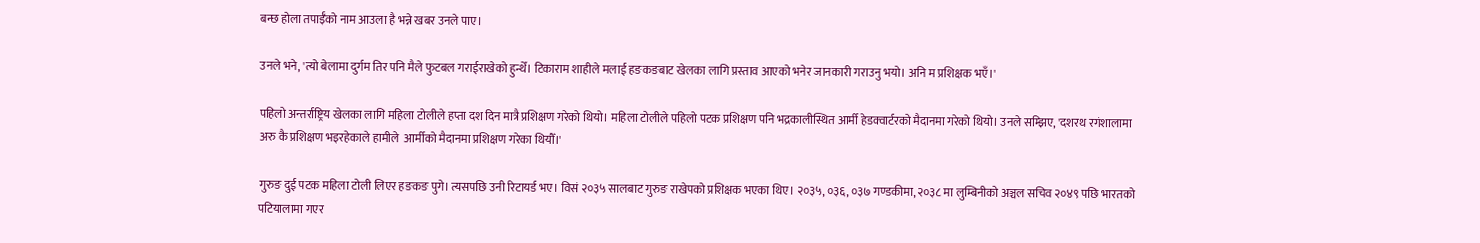बन्छ होला तपाईँको नाम आउला है भन्ने खबर उनले पाए।

उनले भने, 'त्यो बेलामा दुर्गम तिर पनि मैले फुटबल गराईराखेको हुन्थेँ। टिकाराम शाहीले मलाई हङकङबाट खेलका लागि प्रस्ताव आएको भनेर जानकारी गराउनु भयो। अनि म प्रशिक्षक भएँ।'

पहिलो अन्तर्राष्ट्रिय खेलका लागि महिला टोलीले हप्ता दश दिन मात्रै प्रशिक्षण गरेको थियो। महिला टोलीले पहिलो पटक प्रशिक्षण पनि भद्रकालीस्थित आर्मी हेडक्वार्टरको मैदानमा गरेको थियो। उनले सम्झिए, 'दशरथ रगंशालामा अरु कै प्रशिक्षण भइरहेकाले हामीले  आर्मीको मैदानमा प्रशिक्षण गरेका थियौँ।'

गुरुङ दुई पटक महिला टोली लिएर हङकङ पुगे। त्यसपछि उनी रिटायर्ड भए। विसं २०३५ सालबाट गुरुङ राखेपको प्रशिक्षक भएका थिए। २०३५, ०३६, ०३७ गण्डकीमा, २०३८ मा लुम्बिनीको अञ्चल सचिव २०४९ पछि भारतको पटियालामा गएर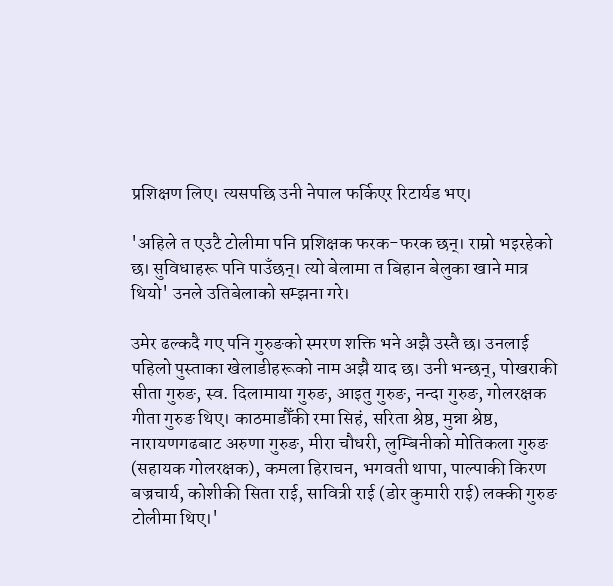प्रशिक्षण लिए। त्यसपछि उनी नेपाल फर्किएर रिटार्यड भए।

'अहिले त एउटै टोलीमा पनि प्रशिक्षक फरक-फरक छन्। राम्रो भइरहेको छ। सुविधाहरू पनि पाउँछन्। त्यो बेलामा त बिहान बेलुका खाने मात्र थियो' उनले उतिबेलाको सम्झना गरे।

उमेर ढल्कदै गए पनि गुरुङको स्मरण शक्ति भने अझै उस्तै छ। उनलाई पहिलो पुस्ताका खेलाडीहरूको नाम अझै याद छ। उनी भन्छन्, पोखराकी सीता गुरुङ, स्व. दिलामाया गुरुङ, आइतु गुरुङ, नन्दा गुरुङ, गोलरक्षक गीता गुरुङ थिए। काठमाडौँकी रमा सिहं, सरिता श्रेष्ठ, मुन्ना श्रेष्ठ, नारायणगढबाट अरुणा गुरुङ, मीरा चौधरी, लुम्बिनीको मोतिकला गुरुङ (सहायक गोलरक्षक), कमला हिराचन, भगवती थापा, पाल्पाकी किरण बज्रचार्य, कोशीकी सिता राई, सावित्री राई (डोर कुमारी राई) लक्की गुरुङ टोलीमा थिए।'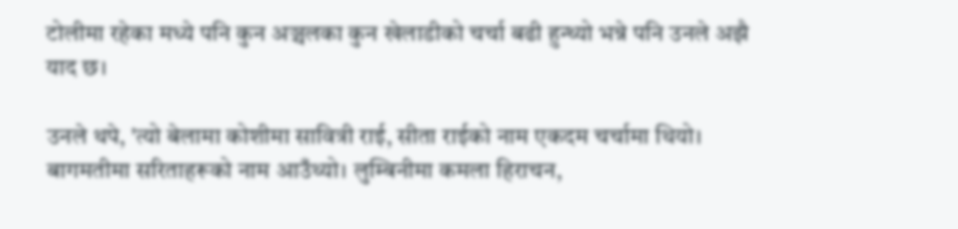टोलीमा रहेका मध्ये पनि कुन अञ्चलका कुन खेलाडीको चर्चा बढी हुन्थ्यो भन्ने पनि उनले अझै याद छ।

उनले थपे, 'त्यो बेलामा कोशीमा सावित्री राई, सीता राईको नाम एकदम चर्चामा थियो। बागमतीमा सरिताहरूको नाम आउँथ्यो। लुम्बिनीमा कमला हिराचन,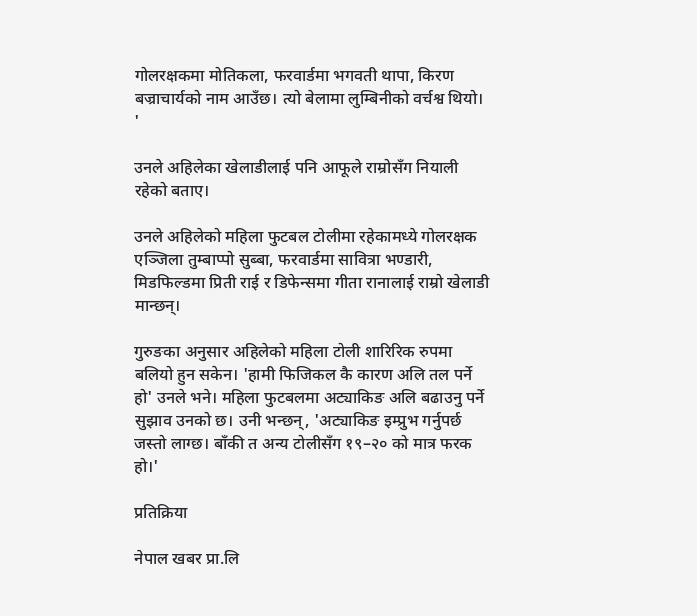गोलरक्षकमा मोतिकला, फरवार्डमा भगवती थापा, किरण बज्राचार्यको नाम आउँछ। त्यो बेलामा लुम्बिनीको वर्चश्व थियो। '

उनले अहिलेका खेलाडीलाई पनि आफूले राम्रोसँग नियाली रहेको बताए।

उनले अहिलेको महिला फुटबल टोलीमा रहेकामध्ये गोलरक्षक एञ्जिला तुम्बाप्पो सुब्बा, फरवार्डमा सावित्रा भण्डारी, मिडफिल्डमा प्रिती राई र डिफेन्समा गीता रानालाई राम्रो खेलाडी मान्छन्।

गुरुङका अनुसार अहिलेको महिला टोली शारिरिक रुपमा बलियो हुन सकेन। 'हामी फिजिकल कै कारण अलि तल पर्ने हो' उनले भने। महिला फुटबलमा अट्याकिङ अलि बढाउनु पर्ने सुझाव उनको छ। उनी भन्छन्, 'अट्याकिङ इम्प्रुभ गर्नुपर्छ जस्तो लाग्छ। बाँकी त अन्य टोलीसँग १९–२० को मात्र फरक हो।'

प्रतिक्रिया

नेपाल खबर प्रा.लि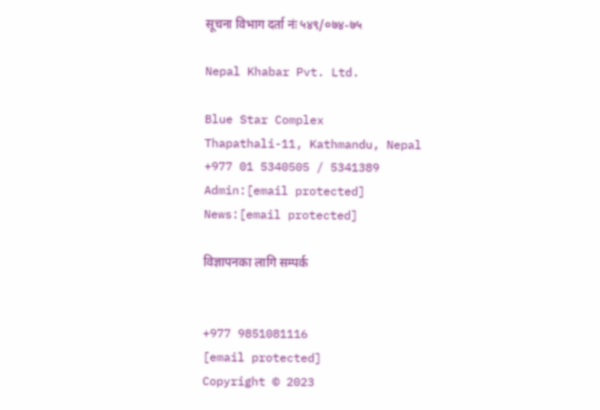सूचना विभाग दर्ता नंः ५४९/०७४-७५

Nepal Khabar Pvt. Ltd.

Blue Star Complex
Thapathali-11, Kathmandu, Nepal
+977 01 5340505 / 5341389
Admin:[email protected]
News:[email protected]

विज्ञापनका लागि सम्पर्क


+977 9851081116
[email protected]
Copyright © 2023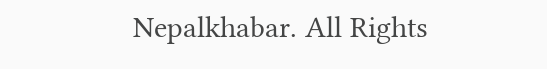Nepalkhabar. All Rights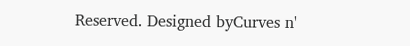Reserved. Designed byCurves n'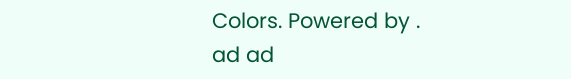Colors. Powered by .
ad ad